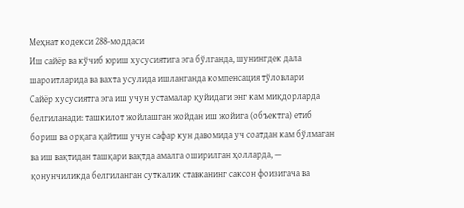Меҳнат кодекси 288-моддаси
Иш сайёр ва кўчиб юриш хусусиятига эга бўлганда, шунингдек дала шароитларида ва вахта усулида ишланганда компенсация тўловлари
Сайёр хусусиятга эга иш учун устамалар қуйидаги энг кам миқдорларда белгиланади: ташкилот жойлашган жойдан иш жойига (объектга) етиб бориш ва орқага қайтиш учун сафар кун давомида уч соатдан кам бўлмаган ва иш вақтидан ташқари вақтда амалга оширилган ҳолларда, — қонунчиликда белгиланган суткалик ставканинг саксон фоизигача ва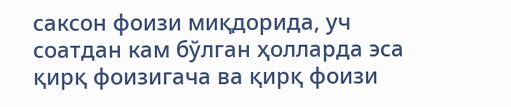саксон фоизи миқдорида, уч соатдан кам бўлган ҳолларда эса қирқ фоизигача ва қирқ фоизи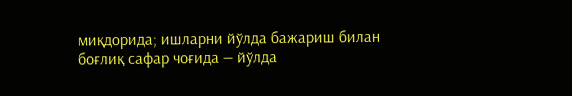миқдорида; ишларни йўлда бажариш билан боғлиқ сафар чоғида — йўлда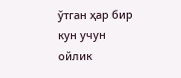ўтган ҳар бир кун учун ойлик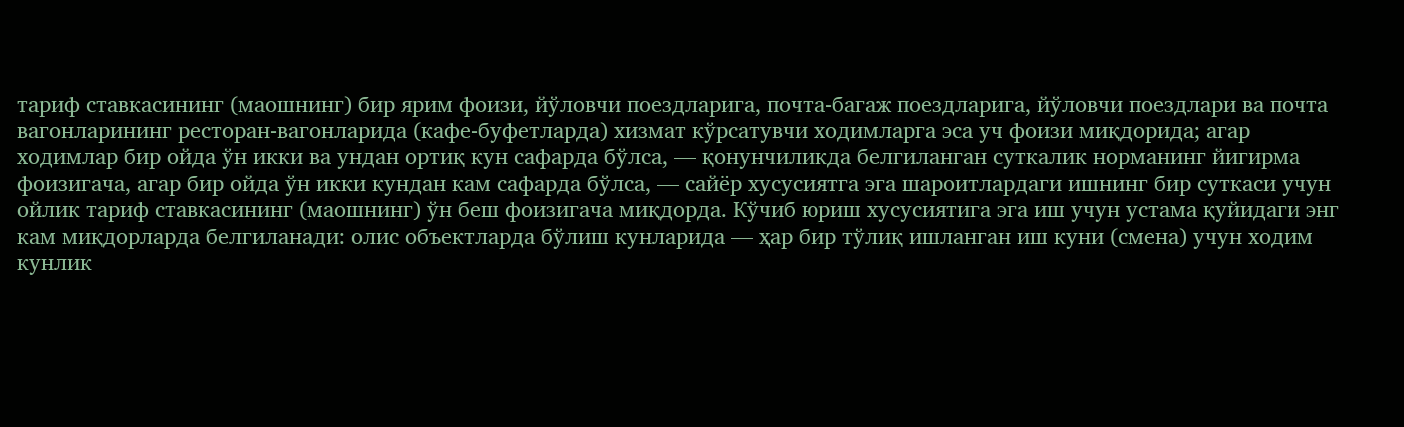тариф ставкасининг (маошнинг) бир ярим фоизи, йўловчи поездларига, почта-багаж поездларига, йўловчи поездлари ва почта вагонларининг ресторан-вагонларида (кафе-буфетларда) хизмат кўрсатувчи ходимларга эса уч фоизи миқдорида; агар ходимлар бир ойда ўн икки ва ундан ортиқ кун сафарда бўлса, — қонунчиликда белгиланган суткалик норманинг йигирма фоизигача, агар бир ойда ўн икки кундан кам сафарда бўлса, — сайёр хусусиятга эга шароитлардаги ишнинг бир суткаси учун ойлик тариф ставкасининг (маошнинг) ўн беш фоизигача миқдорда. Кўчиб юриш хусусиятига эга иш учун устама қуйидаги энг кам миқдорларда белгиланади: олис объектларда бўлиш кунларида — ҳар бир тўлиқ ишланган иш куни (смена) учун ходим кунлик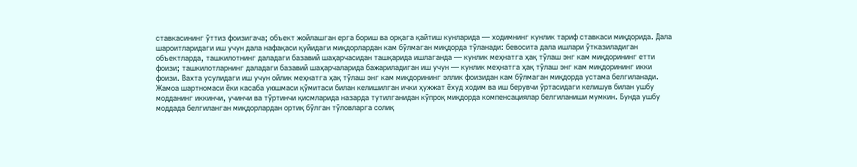ставкасининг ўттиз фоизигача; объект жойлашган ерга бориш ва орқага қайтиш кунларида — ходимнинг кунлик тариф ставкаси миқдорида. Дала шароитларидаги иш учун дала нафақаси қуйидаги миқдорлардан кам бўлмаган миқдорда тўланади: бевосита дала ишлари ўтказиладиган объектларда, ташкилотнинг даладаги базавий шаҳарчасидан ташқарида ишлаганда — кунлик меҳнатга ҳақ тўлаш энг кам миқдорининг етти фоизи; ташкилотларнинг даладаги базавий шаҳарчаларида бажариладиган иш учун — кунлик меҳнатга ҳақ тўлаш энг кам миқдорининг икки фоизи. Вахта усулидаги иш учун ойлик меҳнатга ҳақ тўлаш энг кам миқдорининг эллик фоизидан кам бўлмаган миқдорда устама белгиланади. Жамоа шартномаси ёки касаба уюшмаси қўмитаси билан келишилган ички ҳужжат ёхуд ходим ва иш берувчи ўртасидаги келишув билан ушбу модданинг иккинчи, учинчи ва тўртинчи қисмларида назарда тутилганидан кўпроқ миқдорда компенсациялар белгиланиши мумкин. Бунда ушбу моддада белгиланган миқдорлардан ортиқ бўлган тўловларга солиқ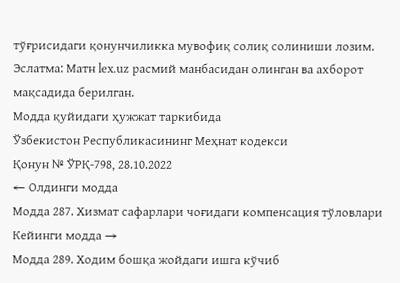тўғрисидаги қонунчиликка мувофиқ солиқ солиниши лозим.
Эслатма: Матн lex.uz расмий манбасидан олинган ва ахборот мақсадида берилган.
Модда қуйидаги ҳужжат таркибида
Ўзбекистон Республикасининг Меҳнат кодекси
Қонун № ЎРҚ-798, 28.10.2022
← Олдинги модда
Модда 287. Хизмат сафарлари чоғидаги компенсация тўловлари
Кейинги модда →
Модда 289. Ходим бошқа жойдаги ишга кўчиб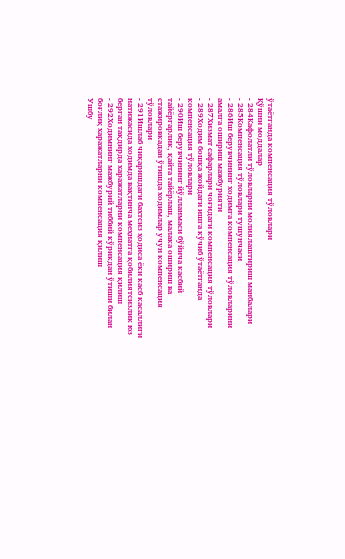ўтаётганда компенсация тўловлари
Қўшни моддалар
- 284Кафолатли тўловларни молиялаштириш манбалари
- 285Компенсация тўловлари тушунчаси
- 286Иш берувчининг ходимга компенсация тўловларини амалга ошириш мажбурияти
- 287Хизмат сафарлари чоғидаги компенсация тўловлари
- 289Ходим бошқа жойдаги ишга кўчиб ўтаётганда компенсация тўловлари
- 290Иш берувчининг йўлланмаси бўйича касбий тайёргарлик, қайта тайёрлаш, малака ошириш ва стажировкадан ўтишда ходимлар учун компенсация тўловлари
- 291Ишлаб чиқаришдаги бахтсиз ҳодиса ёки касб касаллиги натижасида ходимда вақтинча меҳнатга қобилиятсизлик юз берган тақдирда харажатларни компенсация қилиш
- 292Ходимнинг мажбурий тиббий кўрикдан ўтиши билан боғлиқ харажатларни компенсация қилиш
Ушбу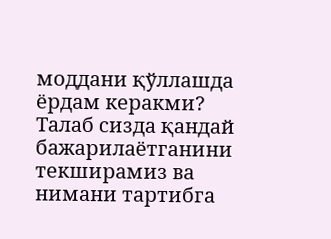моддани қўллашда ёрдам керакми?
Талаб сизда қандай бажарилаётганини текширамиз ва нимани тартибга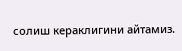солиш кераклигини айтамиз.